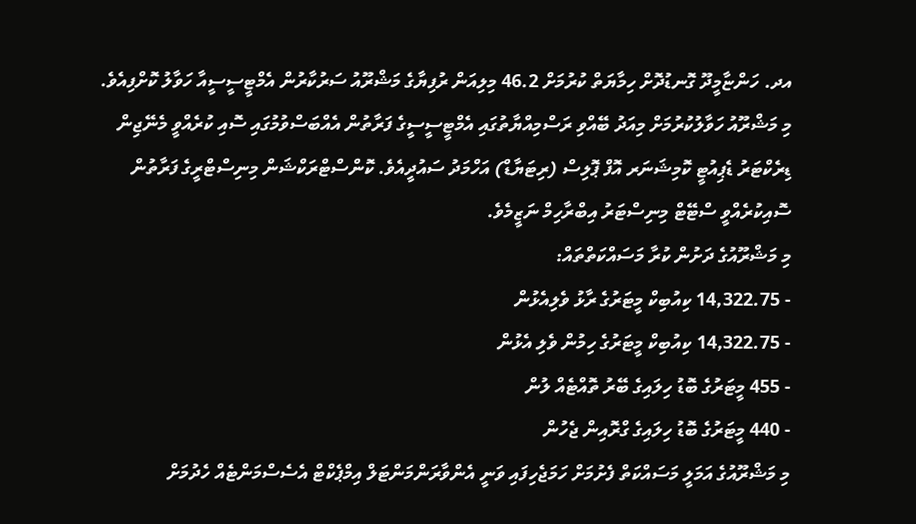އދ. ހަންޏާމީދޫ ގޮނޑުދޮށް ހިމާޔަތް ކުރުމަށް 46.2 މިލިއަން ރުފިޔާގެ މަޝްރޫއު ސަރުކާރުން އެމްޓީސީސީއާ ހަވާލު ކޮށްފިއެވެ.
މި މަޝްރޫއު ހަވާލުކުރުމަށް މިއަދު ބޭއްވި ރަސްމިއްޔާތުގައި އެމްޓީސީސީގެ ފަރާތުން އެއްބަސްވުމުގައި ސޮއި ކުރެއްވީ މެނޭޖިން ޑިރެކްޓަރު ޑެޕިއުޓީ ކޮމިޝަނަރ އޮފް ޕޮލިސް (ރިޓަޔާޑް) އަހްމަދު ސައުދީއެވެ. ކޮންސްޓްރަކްޝަން މިނިސްޓްރީގެ ފަރާތުން ސޮއިކުރެއްވީ ސްޓޭޓް މިނިސްޓަރު އިބްރާހިމް ނަޒީމެވެ.
މި މަޝްރޫއުގެ ދަށުން ކުރާ މަސައްކަތްތައް:
- 14,322.75 ކިއުބިކް މީޓަރުގެ ރާޅު ވެލިއެޅުން
- 14,322.75 ކިއުބިކް މީޓަރުގެ ހިމުން ވެލި އެޅުން
- 455 މީޓަރުގެ ބޮޑު ހިލައިގެ ބޭރު ތޮއްޓެއް ލުން
- 440 މީޓަރުގެ ބޮޑު ހިލައިގެ ގްރޮއިން ޖެހުން
މި މަޝްރޫއުގެ އަމަލީ މަސައްކަތް ފެށުމަށް ހަމަޖެހިފައި ވަނީ އެންވާރަންމަންޓަލް އިމްޕެކްޓް އެސެސްމަންޓެއް ހެދުމަށް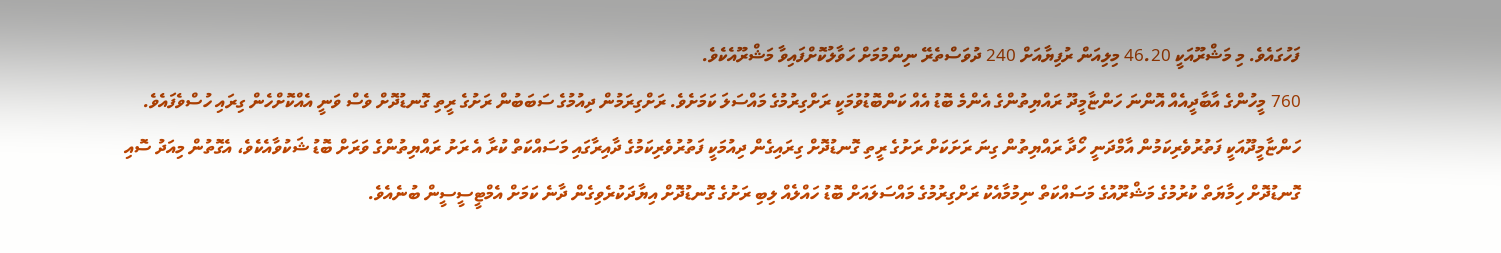ފަހުގައެވެ. މި މަޝްރޫއަކީ 46.20 މިލިއަން ރުފިޔާއަށް 240 ދުވަސްތެރޭ ނިންމުމަށް ހަވާލުކޮށްފައިވާ މަޝްރޫއެކެވެ.
760 މީހުންގެ އާބާދީއެއް އޮންނަ ހަންޏާމީދޫ ރައްޔިތުންގެ އެންމެ ބޮޑު އެއް ކަންބޮޑުވުމަކީ ރަށްގިރުމުގެ މައްސަލަ ކަމަށެވެ. ރަށްގިރަމުން ދިއުމުގެ ސަބަބުން ރަށުގެ ރީތި ގޮނޑުދޮށް ވެސް ވަނީ އެއްކޮށްހެން ގިރައި ހުސްވެފައެވެ.
ހަންޏާމީދޫއަކީ ފަތުރުވެރިކަމުން އާމްދަނީ ހޯދާ ރައްޔިތުން ގިނަ ރަށަކަށް ރަށުގެ ރީތި ގޮނޑުދޮށް ގިރައިގެން ދިއުމަކީ ފަތުރުވެރިކަމުގެ ދާއިރާގައި މަސައްކަތް ކުރާ އެ ރަށު ރައްޔިތުންގެ ވަރަށް ބޮޑު ޝަކުވާއެކެވެ، އެގޮތުން މިއަދު ސޮއި ގޮނޑުދޮށް ހިމާޔަތް ކުރުމުގެ މަޝްރޫއުގެ މަސައްކަތް ނިމުމާއެކު ރަށްގިރުމުގެ މައްސަލައަށް ބޮޑު ހައްލެއް ލިބި ރަށުގެ ގޮނޑުދޮށް އިޔާދަކުރެވިގެން ދާނެ ކަމަށް އެމްޓީސީސީން ބުނެއެވެ.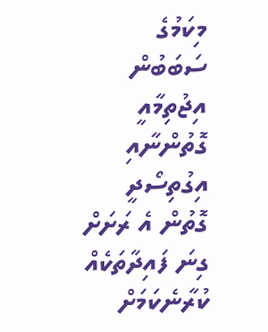މިކަމުގެ ސަބަބުން އިޖުތިމާއީ ގޮތުންނާއި އިގުތިސޯދީ ގޮތުން އެ ރަށަށް ގިނަ ފައިދާތަކެއް ކުރާނެކަމަށް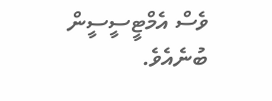ވެސް އެމްޓީސީސީން ބުނެއެވެ.